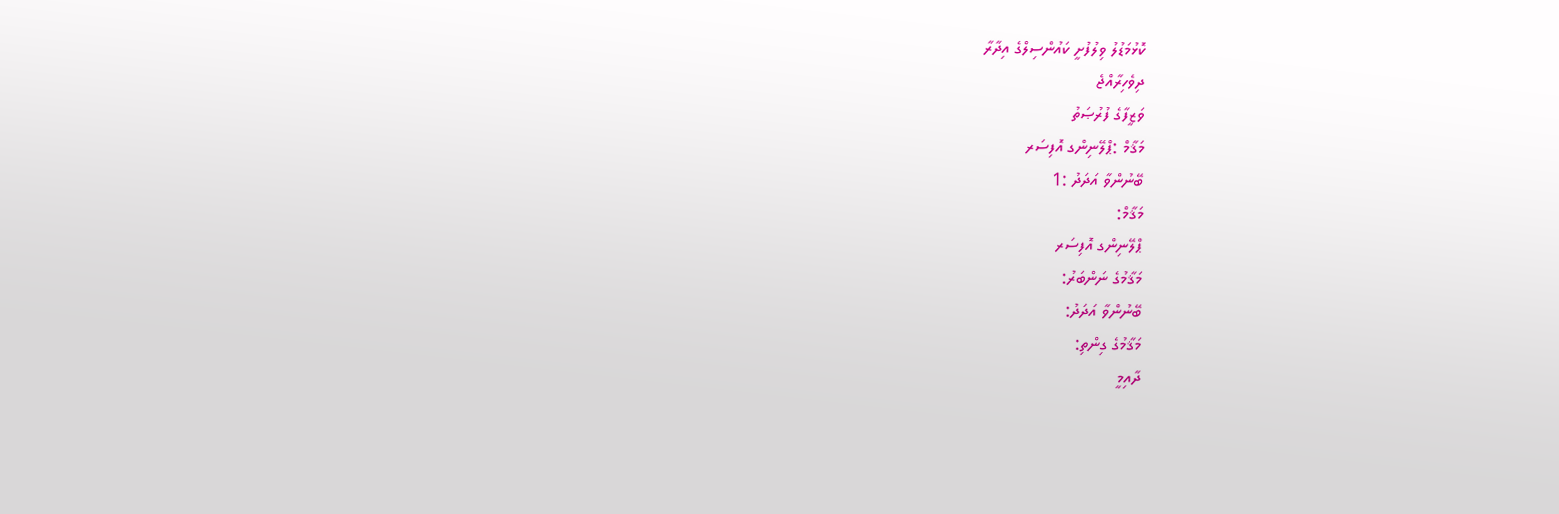ކޮޅުމަޑުލު ވިލުފުށީ ކައުންސިލްގެ އިދާރާ
ދިވެހިރާއްޖެ
ވަޒީފާގެ ފުރުޞަތު
މަޤާމް :ޕްލޭނިންގ އޮފިސަރ
ބޭނުންވާ އަދަދު :1
މަޤާމް:
ޕްލޭނިންގ އޮފިސަރ
މަޤާމުގެ ނަންބަރު:
ބޭނުންވާ އަދަދު:
މަޤާމުގެ ގިންތި:
ދާއިމީ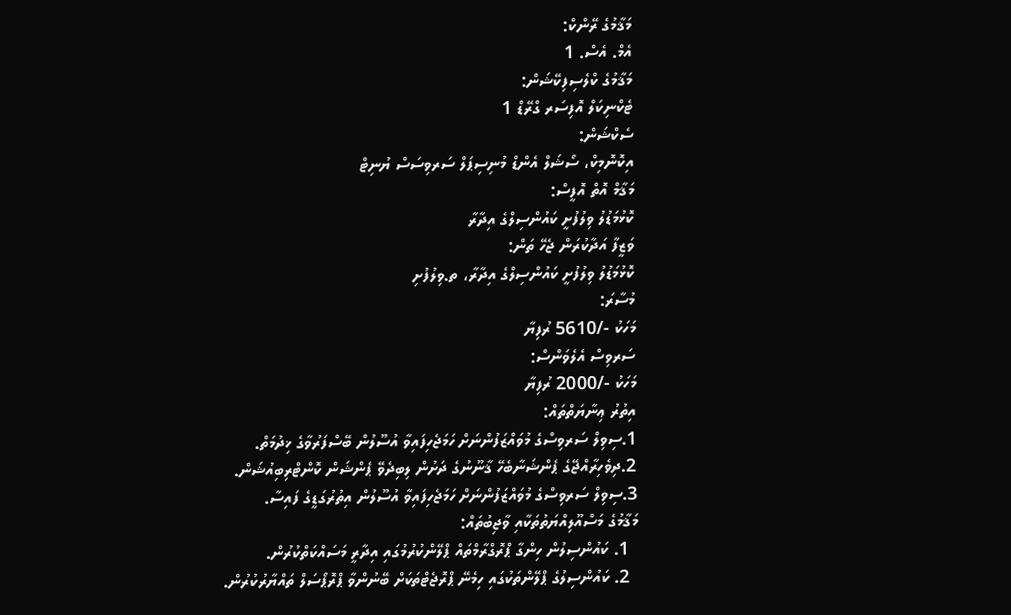މަޤާމުގެ ރޭންކް:
އެމް. އެސް. 1
މަޤާމުގެ ކްލެސިފިކޭޝަން:
ޓެކްނިކަލް އޮފިސަރ ގްރޭޑް 1
ސެކްޝަން:
އިކޮނޮމިކް، ސޯޝަލް އެންޑް މުނިސިޕަލް ސަރވިސަސް ޔުނިޓް
މަޤާމް އޮތް އޮފީސް:
ކޮޅުމަޑުލު ވިލުފުށީ ކައުންސިލްގެ އިދާރާ
ވަޒީފާ އަދާކުރަން ޖެހޭ ތަން:
ކޮޅުމަޑުލު ވިލުފުށީ ކައުންސިލްގެ އިދާރާ، ތ.ވިލުފުށި
މުސާރަ:
މަހަކު -/5610 ރުފިޔާ
ސަރވިސް އެލެވަންސް:
މަހަކު -/2000 ރުފިޔާ
އިތުރު ޢިނާޔަތްތައް:
1.ސިވިލް ސަރވިސްގެ މުވައްޒަފުންނަށް ހަމަޖެހިފައިވާ އުސޫލުން ބޭސްފަރުވާގެ ޚިދުމަތް.
2.ދިވެހިރާއްޖޭގެ ޕެންޝަނާބެހޭ ޤާނޫނުގެ ދަށުން ލިބިދެވޭ ޕެންޝަން ކޮންޓްރިބިއުޝަން.
3.ސިވިލް ސަރވިސްގެ މުވައްޒަފުންނަށް ހަމަޖެހިފައިވާ އުސޫލުން އިތުރުގަޑީގެ ފައިސާ.
މަޤާމުގެ މަސްއޫލިއްޔަތުތަކާއި ވާޖިބުތައް:
  1. ކައުންސިލުން ހިންގާ ޕްރޮގްރާމްތައް ޕްލޭންކުރުމުގައި އިދާރީ މަސައްކަތްކުރުން.
  2. ކައުންސިލުގެ ޕްލޭންތަކުގައި ހިމެނޭ ޕްރޮޖެޓްތަކަށް ބޭނުންވާ ޕްރޮޕޯސަލް ތައްޔާރުކުރުން.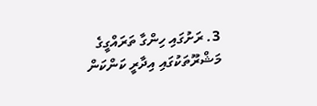3. ރަށުގައި ހިންގާ ތަރައްގީގެ މަޝްރޫތަކުގައި އިދާރީ ކަންކަން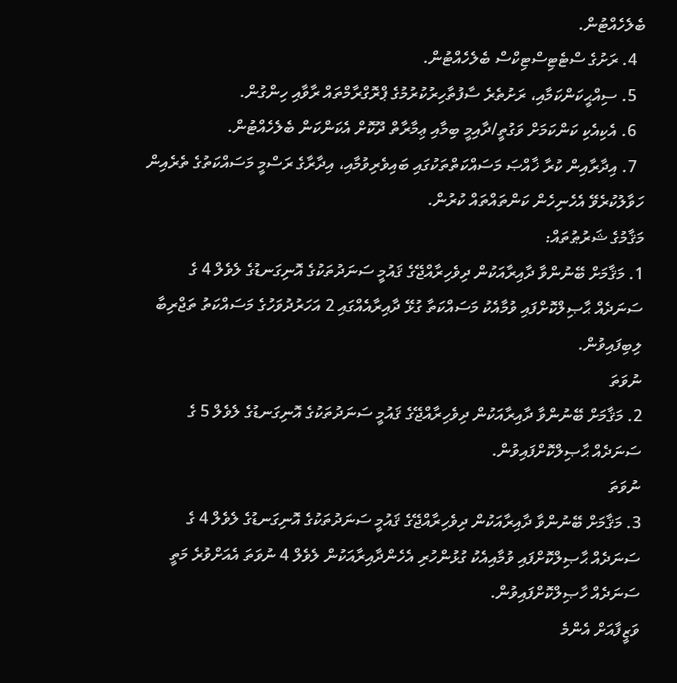ބެލެހެއްޓުން.
  4. ރަށުގެ ސްޓެޓިސްޓިކްސް ބެލެހެއްޓުން.
  5. ސިއްޙީކަންކަމާއި، ރަށުތެރެ ސާފުތާހިރުކުރުމުގެ ޕްރޮގްރާމްތައް ރާވާއި ހިންގުން.
  6. އެކިއެކި ކަންކަމަށް ވަގުތީ/ދާއިމީ ބިމާއި ޢިމާރާތް ދޫކޮށް އެކަންކަން ބެލެހެއްޓުން.
  7. އިދާރާއިން ކުރާ ޚާއްޞަ މަސައްކަތްތަކުގައި ބައިވެރިވުމާއި، އިދާރާގެ ރަސްމީ މަސައްކަތުގެ ތެރެއިން ހަވާލުކުރެވޭ އެހެނިހެން ކަންތައްތައް ކުރުން.
މަޤާމުގެ ޝަރުޠުތައް:
1. މަޤާމަށް ބޭނުންވާ ދާއިރާއަކުން ދިވެހިރާއްޖޭގެ ޤައުމީ ސަނަދުތަކުގެ އޮނިގަނޑުގެ ލެވެލް 4 ގެ ސަނަދެއް ޙާޞިލްކޮށްފައި ވުމާއެކު މަސައްކަތާ ގުޅޭ ދާއިރާއެއްގައި 2 އަހަރުދުވަހުގެ މަސައްކަތު ތަޖްރިބާ ލިބިފައިވުން.
ނުވަތަ
2. މަޤާމަށް ބޭނުންވާ ދާއިރާއަކުން ދިވެހިރާއްޖޭގެ ޤައުމީ ސަނަދުތަކުގެ އޮނިގަނޑުގެ ލެވެލް 5 ގެ ސަނަދެއް ޙާޞިލްކޮށްފައިވުން.
ނުވަތަ
3. މަޤާމަށް ބޭނުންވާ ދާއިރާއަކުން ދިވެހިރާއްޖޭގެ ޤައުމީ ސަނަދުތަކުގެ އޮނިގަނޑުގެ ލެވެލް 4 ގެ ސަނަދެއް ޙާޞިލްކޮށްފައި ވުމާއިއެކު ގުޅުންހުރި އެހެންދާއިރާއަކުން ލެވެލް 4 ނުވަތަ އެއަށްވުރެ މަތީ ސަނަދެއް ހާޞިލްކޮށްފައިވުން.
ވަޒީފާއަށް އެންމެ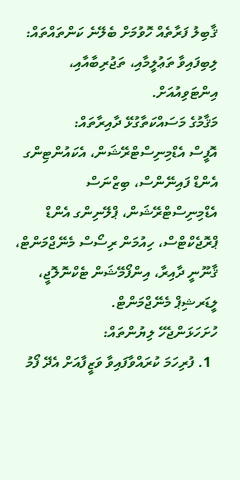ޤާބިލު ފަރާތެއް ހޮވުމަށް ބެލޭނެ ކަންތައްތައް:
ލިބިފައިވާ ތަޢުލީމާއި، ތަޖުރިބާއާއި، އިންޓަވިއުއަށް.
މަޤާމުގެ މަސައްކަތާގުޅޭ ދާއިރާތައް:
އޮފީސް އެޑްމިނިސްޓްރޭޝަން، އެކައުންޓިންގ އެންޑް ފައިނޭންސް، ބިޒްނަސް އެޑްމިނިސްޓްރޭޝަން، ޕްލޭނިންގ އެންޑް ޕްރޮޖެކްޓްސް، ހިއުމަން ރިސޯސް މެނޭޖްމަންޓް، ޤާނޫނީ ދާއިރާ، އިންފޯމޭޝަން ޓެކްނޮލޮޖީ، ލީޑަރޝިޕް މެނޭޖްމަންޓް.
ހުށަހަޅަންޖެހޭ ލިޔުންތައް:
  1. ފުރިހަމަ ކުރައްވާފައިވާ ވަޒީފާއަށް އެދޭ ފޯމު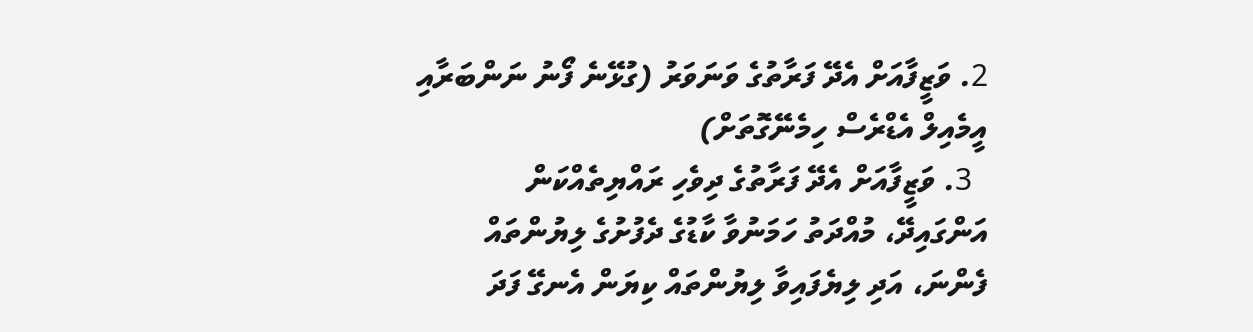2. ވަޒީފާއަށް އެދޭ ފަރާތުގެ ވަނަވަރު (ގުޅޭނެ ފޯނު ނަންބަރާއި އީމެއިލް އެޑްރެސް ހިމެނޭގޮތަށް)
  3. ވަޒީފާއަށް އެދޭ ފަރާތުގެ ދިވެހި ރައްޔިތެއްކަން އަންގައިދޭ، މުއްދަތު ހަމަނުވާ ކާޑުގެ ދެފުށުގެ ލިޔުންތައް ފެންނަ، އަދި ލިޔެފައިވާ ލިޔުންތައް ކިޔަން އެނގޭ ފަދަ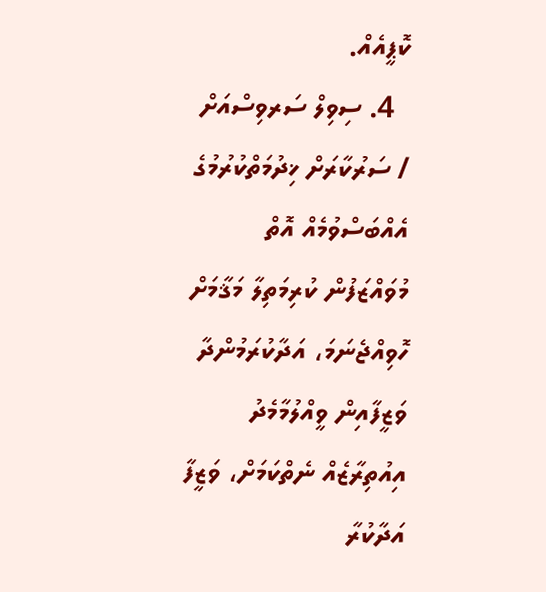ކޮޕީއެއް.
  4. ސިވިލް ސަރވިސްއަށް / ސަރުކާރަށް ޚިދުމަތްކުރުމުގެ އެއްބަސްވުމެއް އޮތް މުވައްޒަފުން ކުރިމަތިލާ މަޤާމަށް ހޮވިއްޖެނަމަ، އަދާކުރަމުންދާ ވަޒީފާއިން ވީއްލުމާމެދު އިއުތިރާޒެއް ނެތްކަމަށް، ވަޒީފާ އަދާކުރާ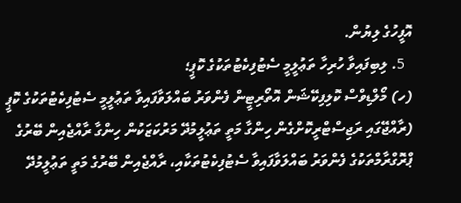އޮފީހުގެ ލިޔުން.
  5. ލިބިފައިވާ ހުރިހާ ތަޢުލީމީ ސެޓުފިކެޓުތަކުގެ ކޮޕީ؛
(ހ) މޯލްޑިވްސް ކޮލިފިކޭޝަން އޮތޯރިޓީން ފެންވަރު ބައްލަވާފައިވާ ތަޢުލީމީ ސެޓުފިކެޓުތަކުގެ ކޮޕީ (ރާއްޖޭގައި ރަޖިސްޓްރީކޮށްގެން ހިންގާ މަތީ ތަޢުލީމުދޭ މަރުކަޒަކުން ހިންގާ ރާއްޖެއިން ބޭރުގެ ޕްރޮގްރާމްތަކުގެ ފެންވަރު ބައްލަވާފައިވާ ސެޓުފިކެޓުތަކާއި، ރާއްޖެއިން ބޭރުގެ މަތީ ތަޢުލީމުދޭ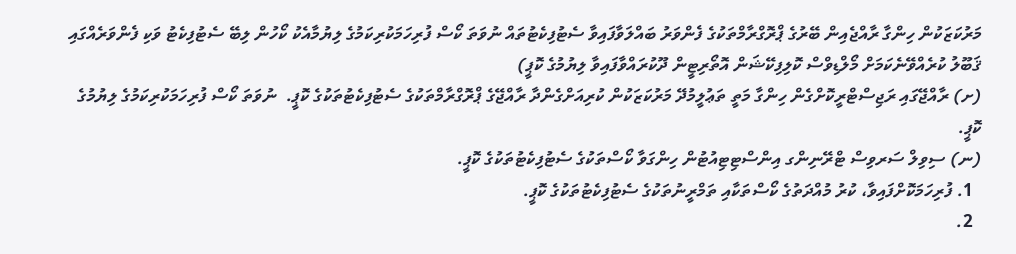މަރުކަޒަކުން ހިންގާ ރާއްޖެއިން ބޭރުގެ ޕްރޮގްރާމްތަކުގެ ފެންވަރު ބައްލަވާފައިވާ ސެޓުފިކެޓުތައް ނުވަތަ ކޯސް ފުރިހަމަކުރިކަމުގެ ލިޔުމާއެކު ކޯހުން ލިބޭ ސެޓުފިކެޓު ވަކި ފެންވަރެއްގައި ޤަބޫލު ކުރެއްވޭނެކަމަށް މޯލްޑިވްސް ކޮލިފިކޭޝަން އޮތޯރިޓީން ދޫކުރައްވާފައިވާ ލިޔުމުގެ ކޮޕީ)
(ށ) ރާއްޖޭގައި ރަޖިސްޓްރީކޮށްގެން ހިންގާ މަތީ ތަޢުލީމުދޭ މަރުކަޒަކުން ކުރިއަށްގެންދާ ރާއްޖޭގެ ޕްރޮގްރާމްތަކުގެ ސެޓުފިކެޓުތަކުގެ ކޮޕީ.  ނުވަތަ ކޯސް ފުރިހަމަކުރިކަމުގެ ލިޔުމުގެ ކޮޕީ.
(ނ) ސިވިލް ސަރވިސް ޓްރޭނިންގ އިންސްޓިޓިއުޓުން ހިންގަވާ ކޯސްތަކުގެ ސެޓުފިކެޓުތަކުގެ ކޮޕީ.
  1. ފުރިހަމަކޮށްފައިވާ، ކުރު މުއްދަތުގެ ކޯސްތަކާއި ތަމްރީނުތަކުގެ ސެޓުފިކެޓުތަކުގެ ކޮޕީ.
  2.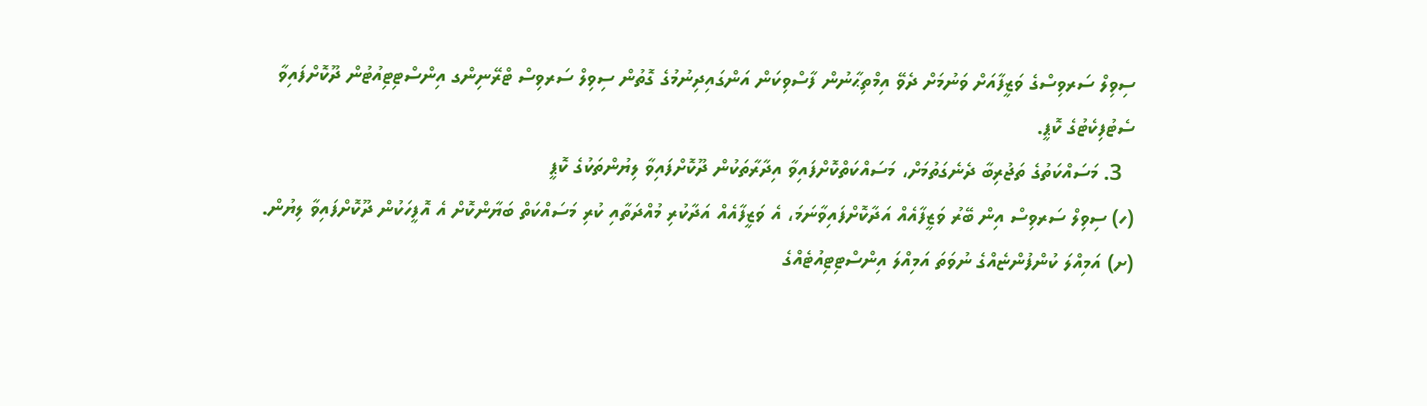ސިވިލް ސަރވިސްގެ ވަޒީފާއަށް ވަނުމަށް ދެވޭ އިމްތިޙާނުން ފާސްވިކަން އަންގައިދިނުމުގެ ގޮތުން ސިވިލް ސަރވިސް ޓްރޭނިންގ އިންސްޓިޓިއުޓުން ދޫކޮށްފައިވާ ސެޓުފިކެޓުގެ ކޮޕީ.
  3. މަސައްކަތުގެ ތަޖުރިބާ ދެނެގަތުމަށް، މަސައްކަތްކޮށްފައިވާ އިދާރާތަކުން ދޫކޮށްފައިވާ ލިޔުންތަކުގެ ކޮޕީ
(ހ) ސިވިލް ސަރވިސް އިން ބޭރު ވަޒީފާއެއް އަދާކޮށްފައިވާނަމަ، އެ ވަޒީފާއެއް އަދާކުރި މުއްދަތާއި ކުރި މަސައްކަތް ބަޔާންކޮށް އެ އޮފީހަކުން ދޫކޮށްފައިވާ ލިޔުން.
(ށ) އަމިއްލަ ކުންފުންޏެއްގެ ނުވަތަ އަމިއްލަ އިންސްޓިޓިއުޓެއްގެ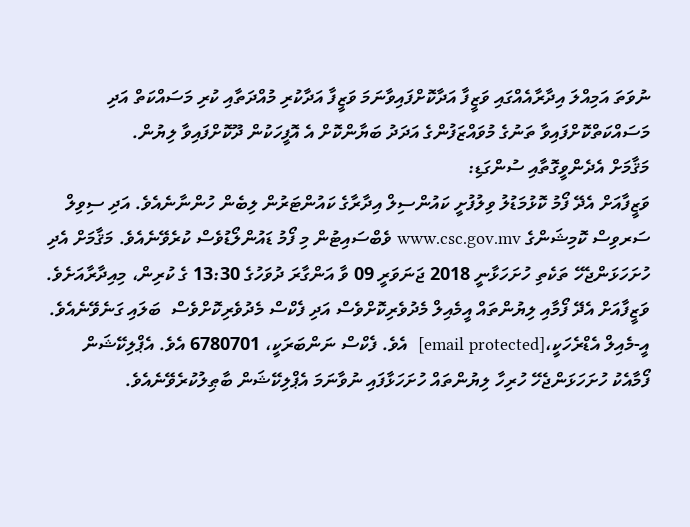ނުވަތަ އަމިއްލަ އިދާރާއެއްގައި ވަޒީފާ އަދާކޮށްފައިވާނަމަ ވަޒީފާ އަދާކުރި މުއްދަތާއި ކުރި މަސައްކަތް އަދި މަސައްކަތްކޮށްފައިވާ ތަނުގެ މުވައްޒަފުންގެ އަދަދު ބަޔާންކޮށް އެ އޮފީހަކުން ދޫކޮށްފައިވާ ލިޔުން.
މަޤާމަށް އެދެންވީގޮތާއި ސުންގަޑި:
ވަޒީފާއަށް އެދޭ ފޯމު ކޮޅުމަޑުލު ވިލުފުށީ ކައުންސިލް އިދާރާގެ ކައުންޓަރުން ލިބެން ހުންނާނެއެވެ. އަދި ސިވިލް ސަރވިސް ކޮމިޝަންގެ www.csc.gov.mv ވެބްސައިޓުން މި ފޯމު ޑައުންލޯޑުވެސް ކުރެވޭނެއެވެ. މަޤާމަށް އެދި ހުށަހަޅަންޖެހޭ ތަކެތި ހުށަހަޅާނީ 2018 ޖަނަވަރީ 09 ވާ އަންގާރަ ދުވަހުގެ 13:30 ގެ ކުރިން، މިއިދާރާއަށެވެ. ވަޒީފާއަށް އެދޭ ފޯމާއި ލިޔުންތައް އީމެއިލް މެދުވެރިކޮށްވެސް އަދި ފެކްސް މެދުވެރިކޮށްވެސް  ބަލައި ގަނެވޭނެއެވެ. އީ-މެއިލް އެޑްރެހަކީ،[email protected]  އެވެ. ފެކްސް ނަންބަރަކީ، 6780701 އެވެ. އެޕްލިކޭޝަން ފޯމާއެކު ހުށަހަޅަންޖެހޭ ހުރިހާ ލިޔުންތައް ހުށަހަޅާފައި ނުވާނަމަ އެޕްލިކޭޝަން ބާޠިލުކުރެވޭނެއެވެ.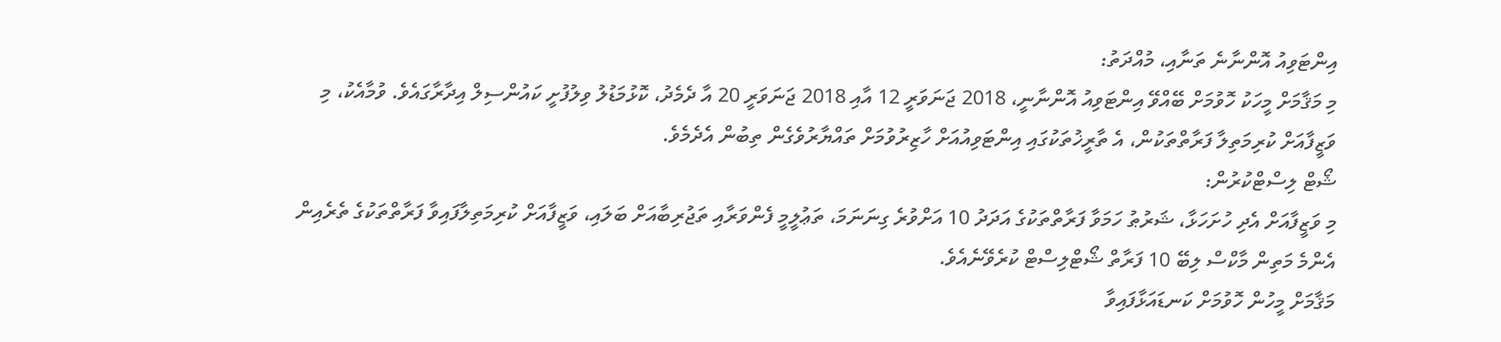އިންޓަވިއު އޮންނާނެ ތަނާއި، މުއްދަތު:
މި މަޤާމަށް މީހަކު ހޮވުމަށް ބޭއްވޭ އިންޓަވިއު އޮންނާނީ، 2018 ޖަނަވަރީ 12 އާއި 2018 ޖަނަވަރީ 20 އާ ދެމެދު، ކޮޅުމަޑުލު ވިލުފުށީ ކައުންސިލް އިދާރާގައެވެ. ވުމާއެކު، މި ވަޒީފާއަށް ކުރިމަތިލާ ފަރާތްތަކުން، އެ ތާރީޚުތަކުގައި އިންޓަވިއުއަށް ހާޒިރުވުމަށް ތައްޔާރުވެގެން ތިބުން އެދެމެވެ.
ޝޯޓް ލިސްޓްކުރުން:
މި ވަޒީފާއަށް އެދި ހުށަހަޅާ، ޝަރުޠު ހަމަވާ ފަރާތްތަކުގެ އަދަދު 10 އަށްވުރެ ގިނަނަމަ، ތަޢުލީމީ ފެންވަރާއި ތަޖުރިބާއަށް ބަލައި، ވަޒީފާއަށް ކުރިމަތިލާފައިވާ ފަރާތްތަކުގެ ތެރެއިން އެންމެ މަތިން މާކްސް ލިބޭ 10 ފަރާތް ޝޯޓްލިސްޓް ކުރެވޭނެއެވެ.
މަޤާމަށް މީހުން ހޮވުމަށް ކަނޑައަޅާފައިވާ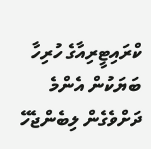ކްރައިޓީރިއާގެ ހުރިހާ ބަޔަކުން އެންމެ ދަށްވެގެން ލިބެންޖެހޭ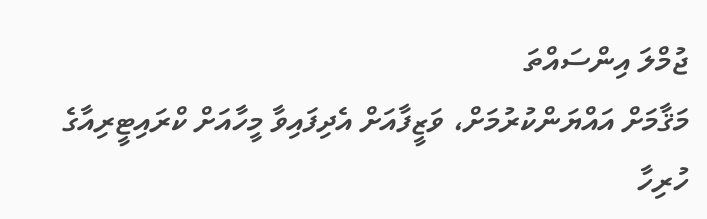ޖުމްލަ އިންސައްތަ
މަޤާމަށް އައްޔަންކުރުމަށް، ވަޒީފާއަށް އެދިފައިވާ މީހާއަށް ކްރައިޓީރިއާގެ ހުރިހާ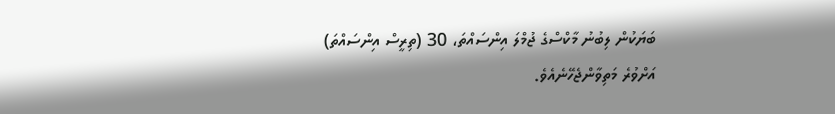ބަޔަކުން ލިބުނު މާކްސްގެ ޖުމްލަ އިންސައްތަ، 30 (ތިރީސް އިންސައްތަ) އަށްވުރެ މަތިވާންޖެހޭނެއެވެ.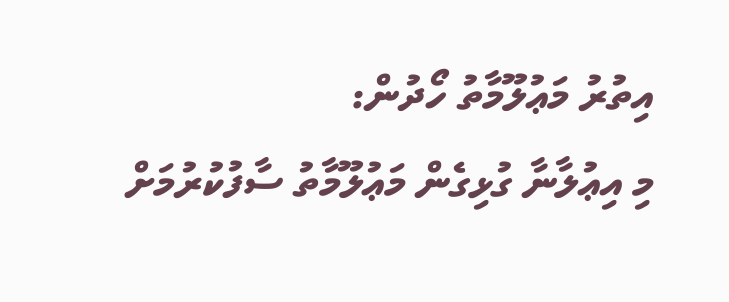އިތުރު މަޢުލޫމާތު ހޯދުން:
މި އިޢުލާނާ ގުޅިގެން މަޢުލޫމާތު ސާފުކުރުމަށް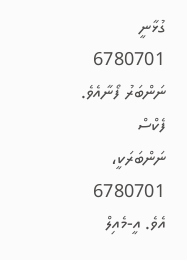ގުޅާނީ 6780701 ނަންބަރު ފޯނާއެވެ. ފެކްސް ނަންބަރަކީ، 6780701 އެވެ. އީ-މެއިލް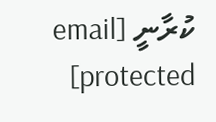ކުރާނީ [email protected]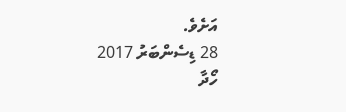އަށެވެ.
28 ޑިސެންބަރު 2017
ހޯދާ